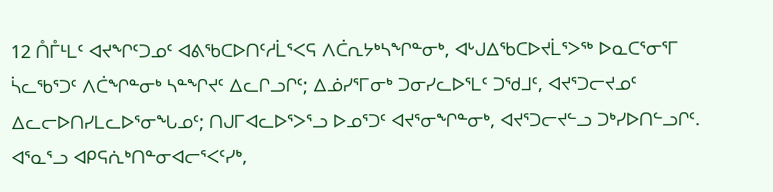12 ᑍᒤᒻᒪᑦ ᐊᔪᖏᑦᑐᓄᑦ ᐊᕕᖃᑕᐅᑎᑦᓱᒫᕐᐸᕋ ᐱᑖᕆᔭᒃᓴᖏᓐᓂᒃ, ᐊᒡᒍᐃᖃᑕᐅᔪᒫᕐᐳᖅ ᐅᓇᑕᕐᓂᕐᒥ ᓵᓚᖃᕐᑐᑦ ᐱᑖᖏᓐᓂᒃ ᓴᓐᖏᔪᑦ ᐃᓚᒋᓗᒋᑦ; ᐃᓅᓯᕐᒥᓂᒃ ᑐᓂᓯᓚᐅᕐᒪᑦ ᑐᖁᒧᑦ, ᐊᔪᕐᑐᓕᔪᓄᑦ ᐃᓚᓕᐅᑎᓯᒪᓚᐅᕐᓂᖓᓄᑦ; ᑎᒍᒥᐊᓚᐅᕐᐳᕐᓗ ᐅᓄᕐᑐᑦ ᐊᔪᕐᓂᖏᓐᓂᒃ, ᐊᔪᕐᑐᓕᔪᓪᓗ ᑐᒃᓯᐅᑎᓪᓗᒋᑦ.
ᐊᕐᓇᕐᓗ ᐊᑭᕋᕇᒃᑎᓐᓂᐊᓕᕐᐸᑦᓯᒃ,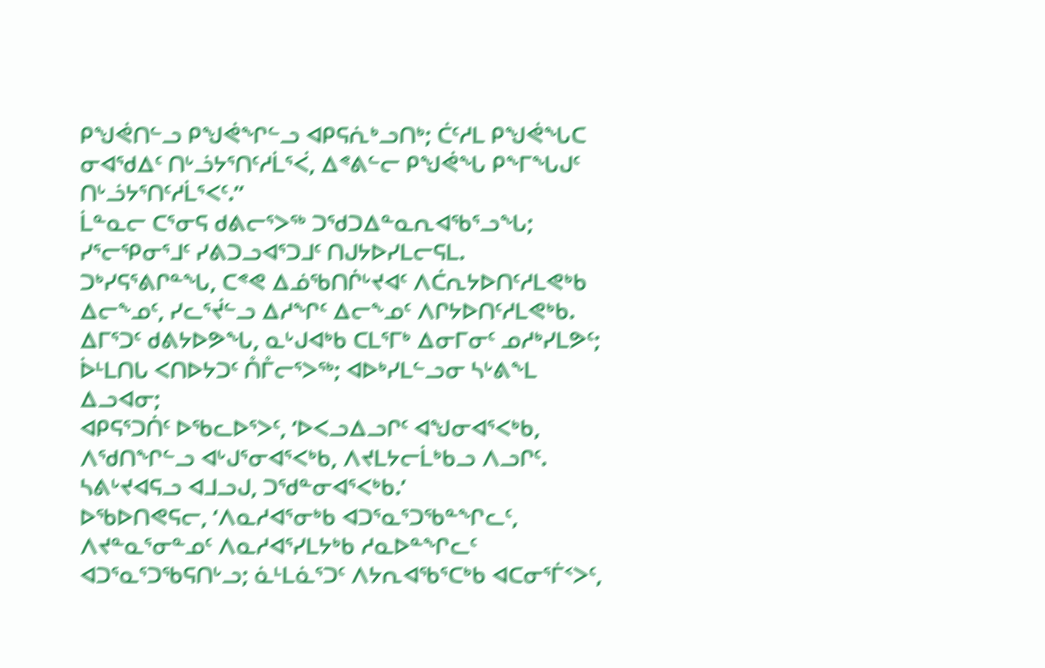ᑭᖑᕚᑎᓪᓗ ᑭᖑᕚᖏᓪᓗ ᐊᑭᕋᕇᒃᓗᑎᒃ; ᑖᑦᓱᒪ ᑭᖑᕚᖓᑕ ᓂᐊᖁᐃᑦ ᑎᒡᓘᔭᕐᑎᑦᓱᒫᕐᐹ, ᐃᕝᕕᓪᓕ ᑭᖑᕚᖓ ᑭᖕᒥᖓᒍᑦ ᑎᒡᓘᔭᕐᑎᑦᓱᒫᕐᐸᑦ.”
ᒫᓐᓇᓕ ᑕᕐᓂᕋ ᑯᕕᓕᕐᐳᖅ ᑐᖁᑐᐃᓐᓇᕆᐊᖃᕐᓗᖓ; ᓯᕐᓕᕿᓂᕐᒧᑦ ᓯᕕᑐᓗᐊᕐᑐᒧᑦ ᑎᒍᔭᐅᓯᒪᓕᕋᒪ.
ᑐᒃᓯᕋᕐᕕᒋᓐᖓ, ᑕᕝᕙ ᐃᓅᖃᑎᒌᒡᔪᐊᑦ ᐱᑖᕆᔭᐅᑎᑦᓱᒪᕙᒃᑲ ᐃᓕᖕᓄᑦ, ᓯᓚᕐᔫᓪᓗ ᐃᓱᖏᑦ ᐃᓕᖕᓄᑦ ᐱᒋᔭᐅᑎᑦᓱᒪᕙᒃᑲ.
ᐃᒥᕐᑐᑦ ᑯᕕᔭᐅᕗᖓ, ᓇᒡᒍᐊᒃᑲ ᑕᒪᕐᒥᒃ ᐃᓂᒥᓂᑦ ᓄᓱᒃᓯᒪᕗᑦ; ᐆᒻᒪᑎᒐ ᐸᑎᐅᔭᑐᑦ ᑍᒤᓕᕐᐳᖅ; ᐊᐅᒃᓯᒪᓪᓗᓂ ᓴᒡᕕᖕᒪ ᐃᓗᐊᓂ;
ᐊᑭᕋᕐᑐᑏᑦ ᐅᖃᓚᐅᕐᐳᑦ, ‘ᐅᐸᓗᐃᓗᒋᑦ ᐊᖑᓂᐊᕐᐸᒃᑲ, ᐱᖁᑎᖏᓪᓗ ᐊᒡᒍᕐᓂᐊᕐᐸᒃᑲ, ᐱᔪᒪᔭᓕᒫᒃᑲᓗ ᐱᓗᒋᑦ. ᓴᕕᒡᔪᐊᕋᓗ ᐊᒧᓗᒍ, ᑐᖁᓐᓂᐊᕐᐸᒃᑲ.’
ᐅᖃᐅᑎᕙᕋᓕ, ‘ᐱᓇᓱᐊᕐᓂᒃᑲ ᐊᑐᕐᓇᕐᑐᖃᓐᖏᓚᑦ, ᐱᔪᓐᓇᕐᓂᓐᓄᑦ ᐱᓇᓱᐊᕐᓯᒪᔭᒃᑲ ᓱᓇᐅᓐᖏᓚᑦ ᐊᑐᕐᓇᕐᑐᖃᕋᑎᒡᓗ; ᓈᒻᒪᓈᕐᑐᑦ ᐱᔭᕆᐊᖃᕐᑕᒃᑲ ᐊᑕᓂᕐᒦᑉᐳᑦ,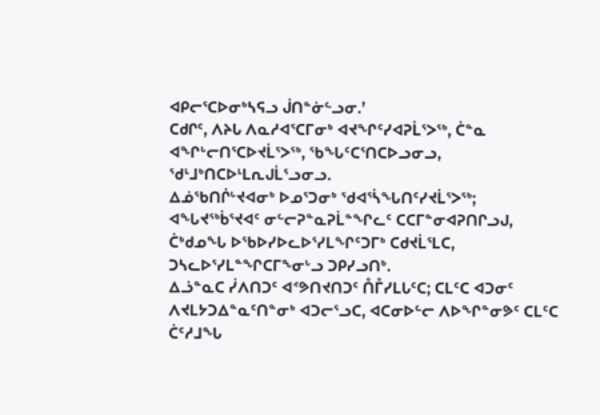ᐊᑭᓕᕐᑕᐅᓂᒃᓴᕋᓗ ᒎᑎᓐᓃᓪᓗᓂ.’
ᑕᑯᒋᑦ, ᐱᔨᒐ ᐱᓇᓱᐊᕐᑕᒥᓂᒃ ᐊᔪᖏᑦᓯᐊᕈᒫᕐᐳᖅ, ᑖᓐᓇ ᐊᖏᒡᓕᑎᕐᑕᐅᔪᒫᕐᐳᖅ, ᖃᖓᑦᑕᕐᑎᑕᐅᓗᓂᓗ, ᖁᒻᒧᒃᑎᑕᐅᒻᒪᕆᒍᒫᕐᓗᓂᓗ.
ᐃᓅᖃᑎᒌᒡᔪᐊᓂᒃ ᐅᓄᕐᑐᓂᒃ ᖁᐊᕐᓵᖓᑎᑦᓯᔪᒫᕐᐳᖅ; ᐊᖓᔪᖅᑳᕐᔪᐊᑦ ᓂᓪᓕᕈᓐᓇᕈᒫᓐᖏᓚᑦ ᑕᑕᒥᓐᓂᐊᕈᑎᒋᓗᒍ, ᑖᒃᑯᓄᖓ ᐅᖃᐅᓯᐅᓚᐅᕐᓯᒪᖏᑦᑐᒥᒃ ᑕᑯᔪᒫᕐᒪᑕ, ᑐᓴᓚᐅᕐᓯᒪᓐᖏᑕᒥᖕᓂᒡᓗ ᑐᑭᓯᓗᑎᒃ.
ᐃᓘᓐᓇᑕ ᓰᐱᑎᑐᑦ ᐊᕝᕗᑎᔪᑎᑐᑦ ᑍᒤᓯᒪᒐᑦᑕ; ᑕᒪᑦᑕ ᐊᑐᓂᑦ ᐱᔪᒪᔭᑐᐃᓐᓇᑦᑎᓐᓂᒃ ᐊᑐᓕᕐᓗᑕ, ᐊᑕᓂᐅᓪᓕ ᐱᐅᖏᓐᓂᕗᑦ ᑕᒪᑦᑕ ᑖᑦᓱᒧᖓ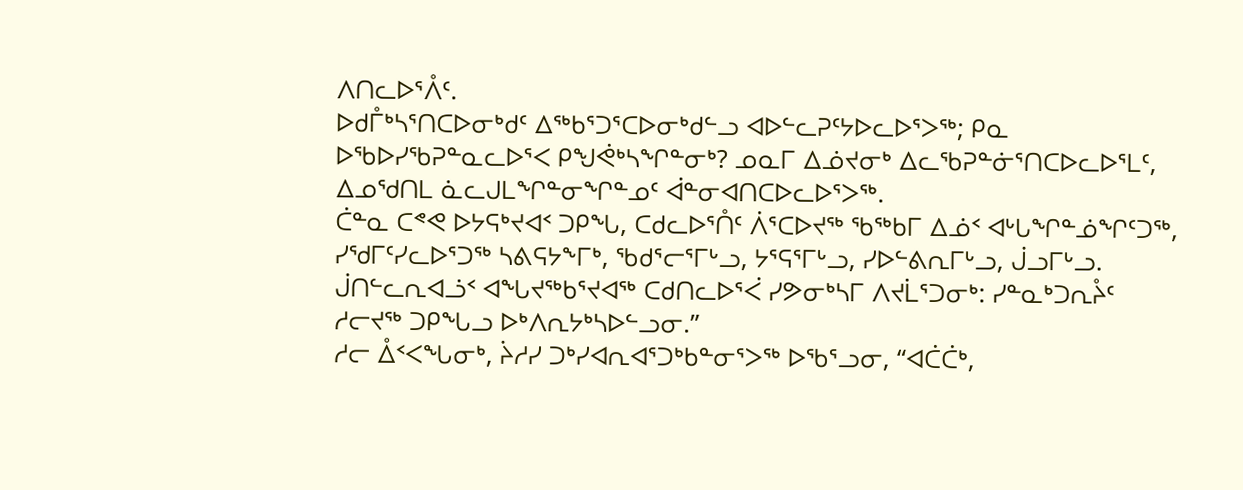ᐱᑎᓚᐅᕐᐰᑦ.
ᐅᑯᒤᒃᓴᕐᑎᑕᐅᓂᒃᑯᑦ ᐃᖅᑲᕐᑐᕐᑕᐅᓂᒃᑯᓪᓗ ᐊᐅᓪᓚᕈᑦᔭᐅᓚᐅᕐᐳᖅ; ᑭᓇ ᐅᖃᐅᓯᖃᕈᓐᓇᓚᐅᕐᐸ ᑭᖑᕚᒃᓴᖏᓐᓂᒃ? ᓄᓇᒥ ᐃᓅᔪᓂᒃ ᐃᓚᖃᕈᓐᓃᕐᑎᑕᐅᓚᐅᕐᒪᑦ, ᐃᓄᖁᑎᒪ ᓈᓚᒍᒪᖏᓐᓂᖏᓐᓄᑦ ᐋᓐᓂᐊᑎᑕᐅᓚᐅᕐᐳᖅ.
ᑖᓐᓇ ᑕᕝᕙ ᐅᔭᕋᒃᔪᐊᑉ ᑐᑭᖓ, ᑕᑯᓚᐅᕐᑍᑦ ᐲᕐᑕᐅᔪᖅ ᖃᖅᑲᒥ ᐃᓅᑉ ᐊᒡᒐᖏᓐᓅᖏᑦᑐᖅ, ᓯᖁᒥᑦᓯᓚᐅᕐᑐᖅ ᓴᕕᕋᔭᖕᒥᒃ, ᖃᑯᕐᓕᕐᒥᒡᓗ, ᔭᕐᕋᕐᒥᒡᓗ, ᓯᐅᓪᕕᕆᒥᒡᓗ, ᒎᓗᒥᒡᓗ. ᒎᑎᓪᓚᕆᐊᓘᑉ ᐊᖓᔪᖅᑲᕐᔪᐊᖅ ᑕᑯᑎᓚᐅᕐᐹ ᓯᕗᓂᒃᓴᒥ ᐱᔪᒫᕐᑐᓂᒃ: ᓯᓐᓇᒃᑐᕆᔧᑦ ᓱᓕᔪᖅ ᑐᑭᖓᓗ ᐅᒃᐱᕆᔭᒃᓴᐅᓪᓗᓂ.”
ᓱᓕ ᐂᑉᐸᖓᓂᒃ, ᔩᓱᓯ ᑐᒃᓯᐊᕆᐊᕐᑐᒃᑲᓐᓂᕐᐳᖅ ᐅᖃᕐᓗᓂ, “ᐊᑖᑖᒃ,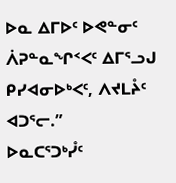ᐅᓇ ᐃᒥᐅᑦ ᐅᕙᓐᓂᑦ ᐲᕈᓐᓇᖏᑉᐸᑦ ᐃᒥᕐᓗᒍ ᑭᓯᐊᓂᐅᒃᐸᑦ, ᐱᔪᒪᔧᑦ ᐊᑐᕐᓕ.”
ᐅᓇᑕᕐᑐᒃᓮᑦ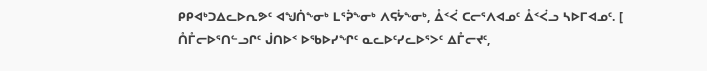ᑭᑭᐊᒃᑐᐃᓚᐅᕆᕗᑦ ᐊᖑᑏᖕᓂᒃ ᒪᕐᕉᖕᓂᒃ ᐱᕋᔮᖕᓂᒃ, ᐂᑉᐹ ᑕᓕᕐᐱᐊᓄᑦ ᐂᑉᐹᓗ ᓴᐅᒥᐊᓄᑦ. [
ᑍᒤᓕᐅᕐᑎᓪᓗᒋᑦ ᒎᑎᐅᑉ ᐅᖃᐅᓯᖏᑦ ᓇᓚᐅᑦᓯᓚᐅᕐᐳᑦ ᐃᒤᓕᔪᑦ,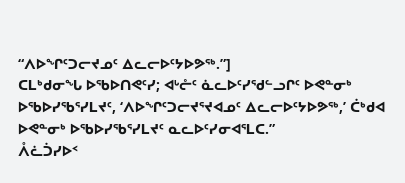“ᐱᐅᖏᑦᑐᓕᔪᓄᑦ ᐃᓚᓕᐅᑦᔭᐅᕗᖅ.”]
ᑕᒪᒃᑯᓂᖓ ᐅᖃᐅᑎᕙᑦᓯ; ᐊᒡᓔᑦ ᓈᓚᐅᑦᓯᖁᓪᓗᒋᑦ ᐅᕙᓐᓂᒃ ᐅᖃᐅᓯᖃᕐᓯᒪᔪᑦ, ‘ᐱᐅᖏᑦᑐᓕᔪᕐᔪᐊᓄᑦ ᐃᓚᓕᐅᑦᔭᐅᕗᖅ,’ ᑖᒃᑯᐊ ᐅᕙᓐᓂᒃ ᐅᖃᐅᓯᖃᕐᓯᒪᔪᑦ ᓇᓚᐅᑦᓯᓂᐊᕐᒪᑕ.”
ᐰᓛᑑᓯᐅᑉ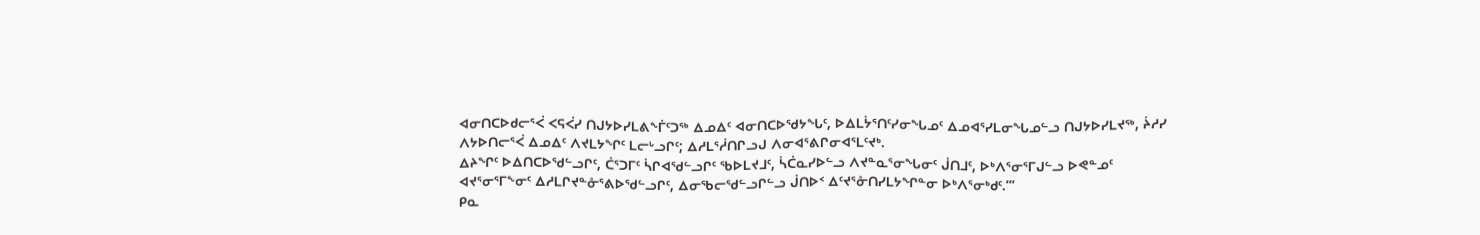ᐊᓂᑎᑕᐅᑯᓕᕐᐹ ᐸᕋᐹᓯ ᑎᒍᔭᐅᓯᒪᕕᖕᒦᑦᑐᖅ ᐃᓄᐃᑦ ᐊᓂᑎᑕᐅᖁᔭᖓᑦ, ᐅᐃᒪᔮᕐᑎᑦᓯᓂᖓᓄᑦ ᐃᓄᐊᕐᓯᒪᓂᖓᓄᓪᓗ ᑎᒍᔭᐅᓯᒪᔪᖅ, ᔩᓱᓯ ᐱᔭᐅᑎᓕᕐᐹ ᐃᓄᐃᑦ ᐱᔪᒪᔭᖏᑦ ᒪᓕᒡᓗᒋᑦ; ᐃᓱᒪᕐᓲᑎᒋᓗᒍ ᐱᓂᐊᕐᕕᒋᓂᐊᕐᒪᑦᔪᒃ.
ᐃᔨᖏᑦ ᐅᐃᑎᑕᐅᖁᓪᓗᒋᑦ, ᑖᕐᑐᒥᑦ ᓵᒋᐊᖁᓪᓗᒋᑦ ᖃᐅᒪᔪᒧᑦ, ᓵᑖᓇᓯᐅᓪᓗ ᐱᔪᓐᓇᕐᓂᖓᓂᑦ ᒎᑎᒧᑦ, ᐅᒃᐱᕐᓂᕐᒥᒍᓪᓗ ᐅᕙᓐᓄᑦ ᐊᔪᕐᓂᕐᒥᖕᓂᑦ ᐃᓱᒪᒋᔪᓐᓁᕐᕕᐅᖁᓪᓗᒋᑦ, ᐃᓂᖃᓕᖁᓪᓗᒋᓪᓗ ᒎᑎᐅᑉ ᐃᑦᔪᕐᓁᑎᓯᒪᔭᖏᓐᓂ ᐅᒃᐱᕐᓂᒃᑯᑦ.’”
ᑭᓇ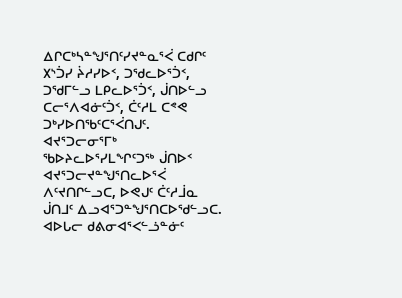ᐃᒋᑕᒃᓴᓐᖑᕐᑎᑦᓯᔪᓐᓇᕐᐹ ᑕᑯᒋᑦ ᙭ᔅᑑᓯ ᔩᓱᓯᐅᑉ, ᑐᖁᓚᐅᕐᑑᑉ, ᑐᖁᒥᓪᓗ ᒪᑭᓚᐅᕐᑑᑉ, ᒎᑎᐅᓪᓗ ᑕᓕᕐᐱᐊᓃᑦᑑᑉ, ᑖᑦᓱᒪ ᑕᕝᕙ ᑐᒃᓯᐅᑎᖃᑦᑕᕐᐹᑎᒍᑦ.
ᐊᔪᕐᑐᓕᓂᕐᒥᒃ ᖃᐅᔨᓚᐅᕐᓯᒪᖏᑦᑐᖅ ᒎᑎᐅᑉ ᐊᔪᕐᑐᓕᔪᓐᖑᕐᑎᓚᐅᕐᐹ ᐱᑦᔪᑎᒋᓪᓗᑕ, ᐅᕙᒍᑦ ᑖᑦᓱᒨᓇ ᒎᑎᒧᑦ ᐃᓗᐊᕐᑐᓐᖑᕐᑎᑕᐅᖁᓪᓗᑕ.
ᐊᐅᒐᓕ ᑯᕕᓂᐊᕐᐸᓪᓘᓐᓃᑦ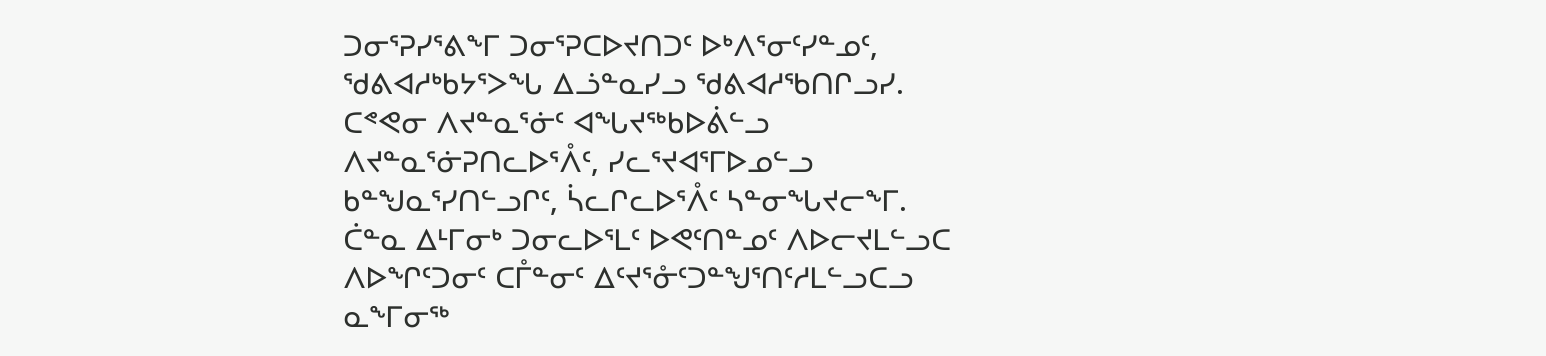ᑐᓂᕐᕈᓯᕐᕕᖕᒥ ᑐᓂᕐᕈᑕᐅᔪᑎᑐᑦ ᐅᒃᐱᕐᓂᑦᓯᓐᓄᑦ, ᖁᕕᐊᓱᒃᑲᔭᕐᐳᖓ ᐃᓘᓐᓇᓯᓗ ᖁᕕᐊᓱᖃᑎᒋᓗᓯ.
ᑕᕝᕙᓂ ᐱᔪᓐᓇᕐᓃᑦ ᐊᖓᔪᖅᑲᐅᕖᓪᓗ ᐱᔪᓐᓇᕐᓃᕈᑎᓚᐅᕐᐰᑦ, ᓯᓚᕐᔪᐊᕐᒥᐅᓄᓪᓗ ᑲᓐᖑᓇᕐᓯᑎᓪᓗᒋᑦ, ᓵᓚᒋᓚᐅᕐᐰᑦ ᓴᓐᓂᖓᔪᓕᖕᒥ.
ᑖᓐᓇ ᐃᒻᒥᓂᒃ ᑐᓂᓚᐅᕐᒪᑦ ᐅᕙᑦᑎᓐᓄᑦ ᐱᐅᓕᔪᒪᓪᓗᑕ ᐱᐅᖏᑦᑐᓂᑦ ᑕᒤᓐᓂᑦ ᐃᑦᔪᕐᓁᑦᑐᓐᖑᕐᑎᑦᓱᒪᓪᓗᑕᓗ ᓇᖕᒥᓂᖅ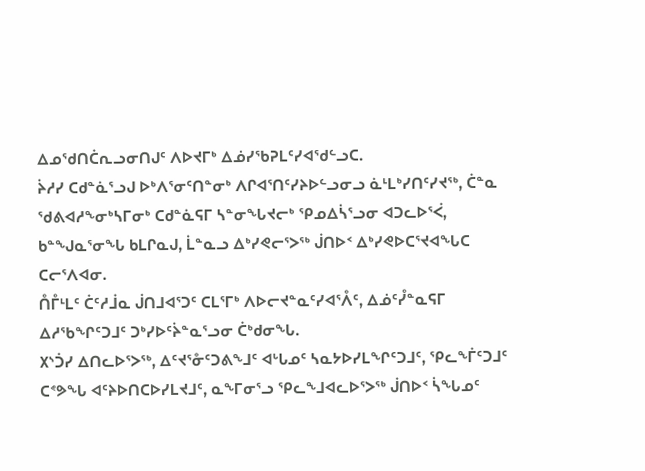ᐃᓄᖁᑎᑖᕆᓗᓂᑎᒍᑦ ᐱᐅᔪᒥᒃ ᐃᓅᓯᖃᕈᒪᑦᓯᐊᖁᓪᓗᑕ.
ᔩᓱᓯ ᑕᑯᓐᓈᕐᓗᒍ ᐅᒃᐱᕐᓂᑦᑎᓐᓂᒃ ᐱᒋᐊᕐᑎᑦᓯᔨᐅᓪᓗᓂᓗ ᓈᒻᒪᒃᓯᑎᑦᓯᔪᖅ, ᑖᓐᓇ ᖁᕕᐊᓱᖕᓂᒃᓴᒥᓂᒃ ᑕᑯᓐᓈᕋᒥ ᓴᓐᓂᖓᔪᓕᒃ ᕿᓄᐃᓵᕐᓗᓂ ᐊᑐᓚᐅᕐᐹ, ᑲᓐᖑᓇᕐᓂᖓ ᑲᒪᒋᓇᒍ, ᒫᓐᓇᓗ ᐃᒃᓯᕙᓕᕐᐳᖅ ᒎᑎᐅᑉ ᐃᒃᓯᕙᐅᑕᕐᔪᐊᖓᑕ ᑕᓕᕐᐱᐊᓂ.
ᑍᒤᒻᒪᑦ ᑖᑦᓱᒨᓇ ᒎᑎᒧᐊᕐᑐᑦ ᑕᒪᕐᒥᒃ ᐱᐅᓕᔪᓐᓇᑦᓯᐊᕐᐰᑦ, ᐃᓅᑦᓮᓐᓇᕋᒥ ᐃᓱᖃᖏᑦᑐᒧᑦ ᑐᒃᓯᐅᑦᔩᓐᓇᕐᓗᓂ ᑖᒃᑯᓂᖓ.
᙭ᔅᑑᓯ ᐃᑎᓚᐅᕐᐳᖅ, ᐃᑦᔪᕐᓁᑦᑐᕕᖕᒧᑦ ᐊᒡᒐᓄᑦ ᓴᓇᔭᐅᓯᒪᖏᑦᑐᒧᑦ, ᕿᓚᖕᒦᑦᑐᒧᑦ ᑕᕝᕗᖓ ᐊᑦᔨᐅᑎᑕᐅᓯᒪᔪᒧᑦ, ᓇᖕᒥᓂᕐᓗ ᕿᓚᖕᒧᐊᓚᐅᕐᐳᖅ ᒎᑎᐅᑉ ᓵᖓᓄᑦ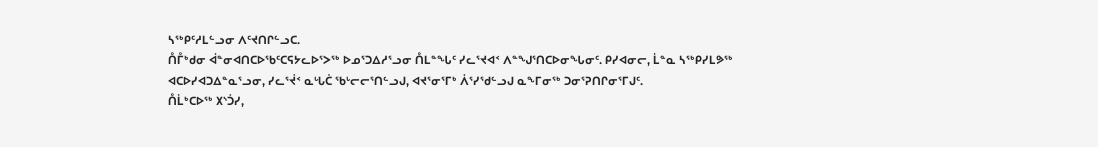ᓴᖅᑭᑦᓱᒪᓪᓗᓂ ᐱᑦᔪᑎᒋᓪᓗᑕ.
ᑍᒤᒃᑯᓂ ᐋᓐᓂᐊᑎᑕᐅᖃᑦᑕᕋᔭᓚᐅᕐᐳᖅ ᐅᓄᕐᑐᐃᓱᕐᓗᓂ ᑍᒪᓐᖓᑦ ᓯᓚᕐᔪᐊᑉ ᐱᓐᖑᕐᑎᑕᐅᓂᖓᓂᑦ. ᑭᓯᐊᓂᓕ, ᒫᓐᓇ ᓴᖅᑭᓯᒪᕗᖅ ᐊᑕᐅᓯᐊᑐᐃᓐᓇᕐᓗᓂ, ᓯᓚᕐᔫᑉ ᓇᒡᒐᑖ ᖃᒡᓕᓕᕐᑎᓪᓗᒍ, ᐊᔪᕐᓂᕐᒥᒃ ᐲᕐᓯᖁᓪᓗᒍ ᓇᖕᒥᓂᖅ ᑐᓂᕐᕈᑎᒋᓂᕐᒥᒍᑦ.
ᑍᒫᒃᑕᐅᖅ ᙭ᔅᑑᓯ,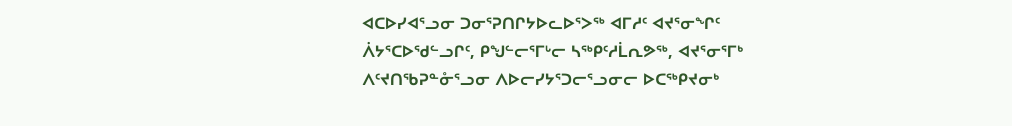ᐊᑕᐅᓯᐊᕐᓗᓂ ᑐᓂᕐᕈᑎᒋᔭᐅᓚᐅᕐᐳᖅ ᐊᒥᓱᑦ ᐊᔪᕐᓂᖏᑦ ᐲᔭᕐᑕᐅᖁᓪᓗᒋᑦ, ᑭᖑᓪᓕᕐᒥᒡᓕ ᓴᖅᑭᑦᓱᒫᕆᕗᖅ, ᐊᔪᕐᓂᕐᒥᒃ ᐱᑦᔪᑎᖃᕈᓐᓁᕐᓗᓂ ᐱᐅᓕᓯᔭᕐᑐᓕᕐᓗᓂᓕ ᐅᑕᖅᑭᔪᓂᒃ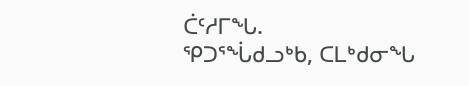ᑖᑦᓱᒥᖓ.
ᕿᑐᕐᖔᑯᓗᒃᑲ, ᑕᒪᒃᑯᓂᖓ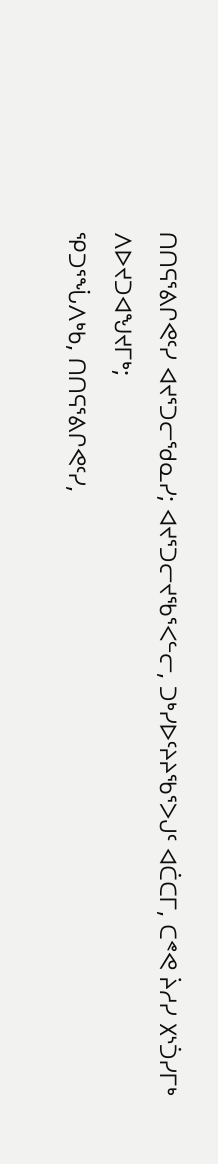ᑎᑎᕋᕐᕕᒋᕙᑦᓯ ᐊᔪᕐᑐᓕᖁᓇᓯ; ᐊᔪᕐᑐᓕᔪᖃᕐᐸᓪᓕ, ᑐᒃᓯᐅᑦᔨᔨᖃᕐᐳᒍᑦ ᐊᑖᑕᒥ, ᑕᕝᕙ ᔩᓱᓯ ᙭ᔅᑑᓯᒥᒃ ᐱᐅᔪᑐᐊᖑᔪᒥᒃ;
ᕿᑐᕐᖔᐱᒃᑲ, ᑎᑎᕋᕐᕕᒋᕙᑦᓯ,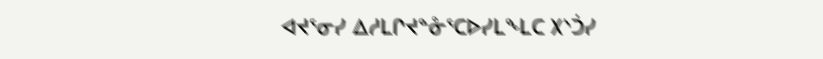ᐊᔪᕐᓂᓯ ᐃᓱᒪᒋᔪᓐᓁᕐᑕᐅᓯᒪᖕᒪᑕ ᙭ᔅᑑᓯ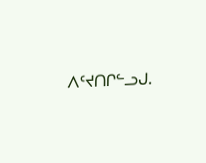ᐱᑦᔪᑎᒋᓪᓗᒍ.